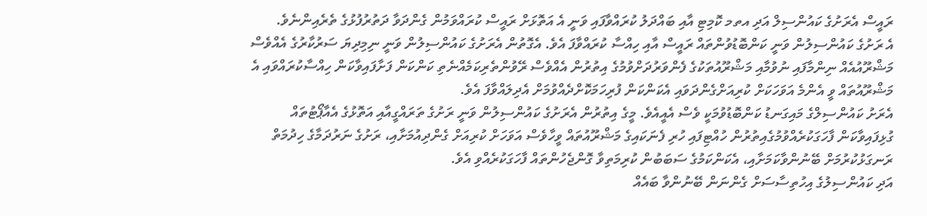ރައީސް އެރަށުގެ ކައުންސިލް އަދި އތމ ކޮމިޓި އާއި ބައްދަލު ކުރައްވާފައި ވަނީ އެ އަތޮޅަށް ރައީސް ކުރައްވަމުން ގެންދަވާ ދަތުރުފުޅުގެ ތެރެއިންނެވެ.
އެ ރަށުގެ ކައުންސިލުން ވަނީ ކަންބޮޑުވުންތައް ރައީސް އާއި ހިއްސާ ކުރައްވާފަ އެވެ. އެގޮތުން އެރަށުގެ ކައުންސިލުން ވަނީ ނިމިދިޔަ ސަރުކާރުގެ އެއްވެސް މަޝްރޫއުއެއް ނިންމާފައި ނުވުމާއި މަޝްރޫއުތަކުގެ ފެންވަރުދަށްވުމުގެ އިތުރުން އެއްވެސް ރޭވުންތެރިކަމެއްނެތި ކަންކަން ފަށާފައިވާކަން ހިއްސާކުރައްވައި އެ މަޝްރޫއުތައް ވީ އެންމެ އަވަހަކަށް ކުރިއަށްގެންދަވައި އެކަންކަން ފުރިހަމަކޮށްދެއްވުމަށް އެދިލައްވާފަ އެވެ.
އެރަށު ކައުންސިލްގެ މައިގަނޑު ކަންބޮޑުވުމަކީ ވެސް އެއީއެވެ. މީގެ އިތުރުން އެރަށުގެ ކައުންސިލުން ވަނީ ރަށުގެ ތަރައްގީއާއި އަތޮޅުގެ އެއާޕޯޓުތައް ގުޅިފައިވާކަން ފާހަގަކުރެއްވުމުގެއިތުރުން ހުއްޓިފައި ހުރި ފެނަކައިގެ މަޝްރޫއުތައް ވީހާވެސް އަވަހަށް ކުރިއަށް ގެންދިއުމަށާއި، ރަށުގެ ނަރުދަމާގެ ހިދުމަތް ރަނގަޅުކުރުމަށް ބޭނުންވާކަމަށާއި، އެކަންކަމުގެ ސަބަބުން ކުރިމަތިވާ ގޮންޖެހުންތައް ފާހަގަކުރެއްވި އެވެ.
އަދި ކައުންސިލުގެ އިހުތިސާސަށް ގެންނަން ބޭނުންވާ ބައެއް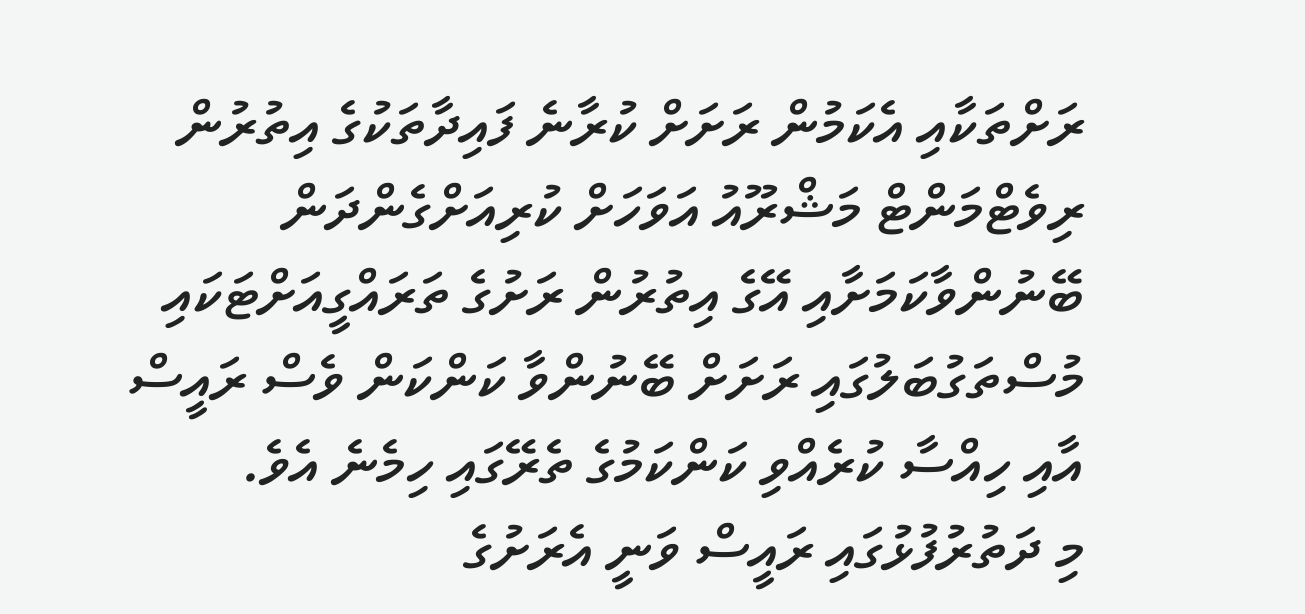ރަށްތަކާއި އެކަމުން ރަށަށް ކުރާނެ ފައިދާތަކުގެ އިތުރުން ރިވެޓްމަންޓް މަޝްރޫއު އަވަހަށް ކުރިއަށްގެންދަން ބޭނުންވާކަމަށާއި އޭގެ އިތުރުން ރަށުގެ ތަރައްގީއަށްޓަކައި މުސްތަގުބަލުގައި ރަށަށް ބޭނުންވާ ކަންކަން ވެސް ރައީސް އާއި ހިއްސާ ކުރެއްވި ކަންކަމުގެ ތެރޭގައި ހިމެނެ އެވެ.
މި ދަތުރުފުޅުގައި ރައީސް ވަނީ އެރަށުގެ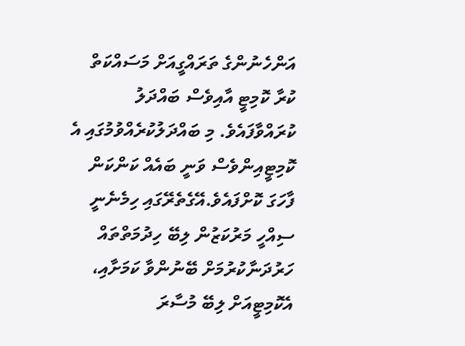އަންހެނުންގެ ތަރައްގީއަށް މަސައްކަތް ކުރާ ކޮމިޓީ އާއިވެސް ބައްދަލު ކުރައްވާފައެވެ. މި ބައްދަލުކުރެއްވުމުގައި އެ ކޮމިޓީއިންވެސް ވަނީ ބައެއް ކަންކަން ފާހަގަ ކޮށްފައެވެ.އޭގެތެރޭގައި ހިމެނެނީ ސިއްހީ މަރުކަޒުން ލިބޭ ހިދުމަތްތައް ހަރުދަނާކުރުމަށް ބޭނުންވާ ކަމަށާއި، އެކޮމިޓީއަށް ލިބޭ މުސާރަ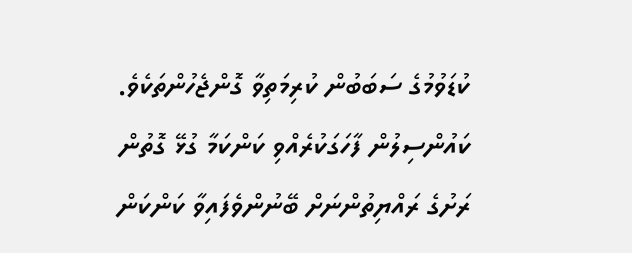ކުޑަވުމުގެ ސަބަބުން ކުރިމަތިވާ ގޮންޖެހުންތަކެވެ.
ކައުންސިލުން ފާހަގަކުރެއްވި ކަންކަމާ ގުޅޭ ގޮތުން ރަށުގެ ރައްޔިތުންނަށް ބޭނުންވެފައިވާ ކަންކަން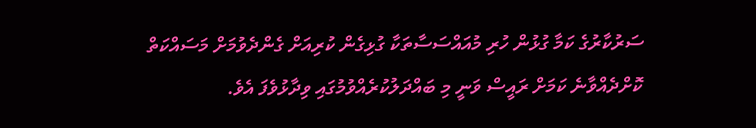ސަރުކާރުގެ ކަމާ ގުޅުން ހުރި މުއައްސަސާތަކާ ގުޅިގެން ކުރިއަށް ގެންދެވުމަށް މަސައްކަތް ކޮށްދެއްވާނެ ކަމަށް ރައީސް ވަނީ މި ބައްދަލުކުރެއްވުމުގައި ވިދާޅުވެފަ އެވެ.